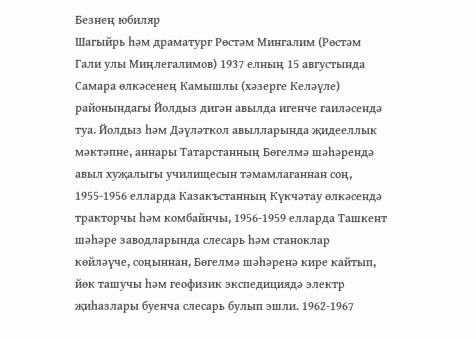Безнең юбиляр
Шагыйрь һәм драматург Рөстәм Мингалим (Рөстәм Гали улы Миңлегалимов) 1937 елның 15 августында Самара өлкәсенең Камышлы (хәзерге Келәүле) районындагы Йолдыз дигән авылда игенче гаиләсендә туа. Йолдыз һәм Дәүләткол авылларында җидееллык мәктәпне, аннары Татарстанның Бөгелмә шәһәрендә авыл хуҗалыгы училищесын тәмамлаганнан соң, 1955-1956 елларда Казакъстанның Күкчәтау өлкәсендә тракторчы һәм комбайнчы, 1956-1959 елларда Ташкент шәһәре заводларында слесарь һәм станоклар көйләүче, соңыннан, Бөгелмә шәһәренә кире кайтып, йөк ташучы һәм геофизик экспедициядә электр җиһазлары буенча слесарь булып эшли. 1962-1967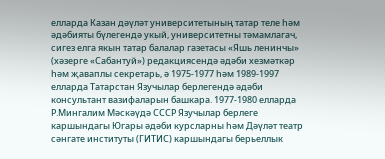елларда Казан дәүләт университетының татар теле һәм әдәбияты бүлегендә укый, университетны тәмамлагач, сигез елга якын татар балалар газетасы «Яшь ленинчы» (хәзерге «Сабантуй») редакциясендә әдәби хезмәткәр һәм җаваплы секретарь, ә 1975-1977 һәм 1989-1997 елларда Татарстан Язучылар берлегендә әдәби консультант вазифаларын башкара. 1977-1980 елларда Р.Мингалим Мәскәүдә СССР Язучылар берлеге каршындагы Югары әдәби курсларны һәм Дәүләт театр сәнгате институты (ГИТИС) каршындагы берьеллык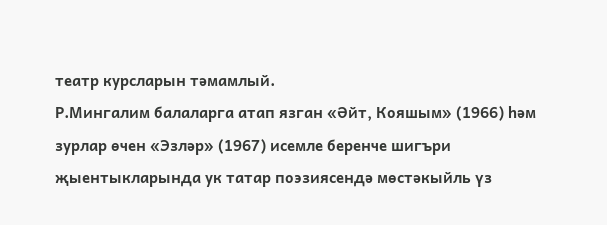театр курсларын тәмамлый.
Р.Мингалим балаларга атап язган «Әйт, Кояшым» (1966) һәм зурлар өчен «Эзләр» (1967) исемле беренче шигъри җыентыкларында ук татар поэзиясендә мөстәкыйль үз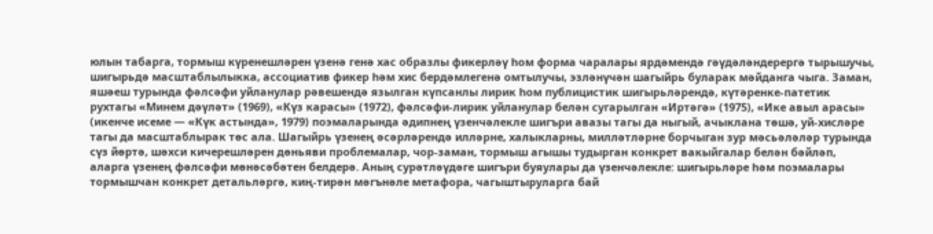юлын табарга, тормыш күренешләрен үзенә генә хас образлы фикерләү һом форма чаралары ярдәмендә гәүдәләндерергә тырышучы, шигырьдә масштаблылыкка, ассоциатив фикер һәм хис бердәмлегенә омтылучы, эзләнүчән шагыйрь буларак мәйданга чыга. Заман, яшәеш турында фәлсәфи уйланулар рәвешендә язылган күпсанлы лирик һом публицистик шигырьләрендә, күтәренке-патетик рухтагы «Минем дәүләт» (1969), «Күз карасы» (1972), фәлсәфи-лирик уйланулар белән сугарылган «Иртәгә» (1975), «Ике авыл арасы» (икенче исеме — «Күк астында», 1979) поэмаларында әдипнең үзенчәлекле шигъри авазы тагы да ныгый, ачыклана төшә, уй-хисләре тагы да масштаблырак төс ала. Шагыйрь үзенең әсәрләрендә илләрне, халыкларны, милләтләрне борчыган зур мәсьәләләр турында сүз йөртә, шәхси кичерешләрен дөньяви проблемалар, чор-заман, тормыш агышы тудырган конкрет вакыйгалар белән бәйләп, аларга үзенең фәлсәфи мөнәсәбәтен белдерә. Аның сурәтләүдәге шигъри буяулары да үзенчәлекле: шигырьләре һәм поэмалары тормышчан конкрет детальләргә, киң-тирән мәгънәле метафора, чагыштыруларга бай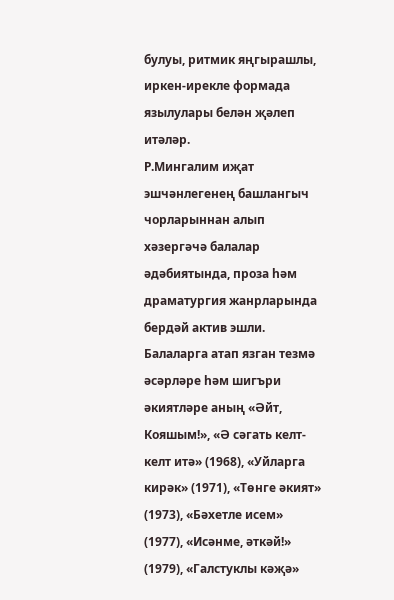булуы, ритмик яңгырашлы, иркен-ирекле формада язылулары белән җәлеп итәләр.
Р.Мингалим иҗат эшчәнлегенең башлангыч чорларыннан алып хәзергәчә балалар әдәбиятында, проза һәм драматургия жанрларында бердәй актив эшли. Балаларга атап язган тезмә әсәрләре һәм шигъри әкиятләре аның «Әйт, Кояшым!», «Ә сәгать келт-келт итә» (1968), «Уйларга кирәк» (1971), «Төнге әкият» (1973), «Бәхетле исем» (1977), «Исәнме, әткәй!» (1979), «Галстуклы кәҗә»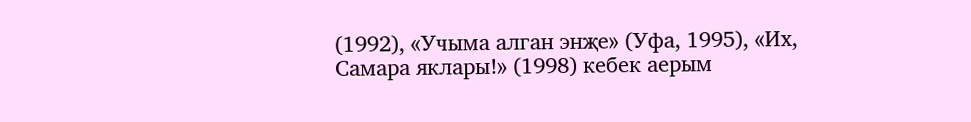(1992), «Учыма алган энҗе» (Уфа, 1995), «Их, Самара яклары!» (1998) кебек аерым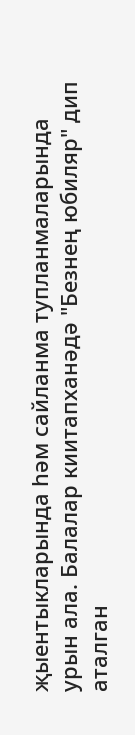җыентыкларында һәм сайланма тупланмаларында урын ала. Балалар киитапханәдә "Безнең юбиляр" дип аталган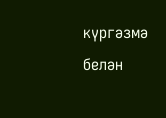күргәзмә белән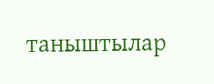таныштылар